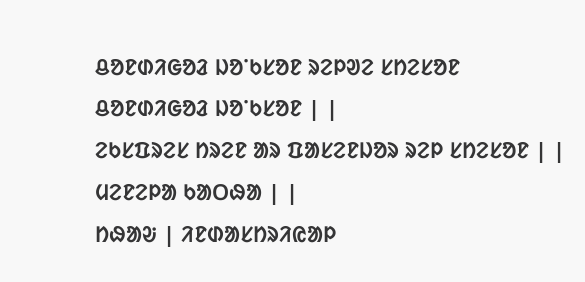ᱪᱚᱱᱰᱤᱜᱚᱲ ᱡᱚᱸᱠᱥᱚᱱ ᱨᱮᱞᱣᱮ ᱥᱴᱮᱥᱚᱱ
ᱪᱚᱱᱰᱤᱜᱚᱲ ᱡᱚᱸᱠᱥᱚᱱ | |
ᱮᱠᱥᱯᱨᱮᱥ ᱴᱨᱮᱱ ᱟᱨ ᱯᱟᱥᱮᱱᱡᱚᱨ ᱨᱮᱞ ᱥᱴᱮᱥᱚᱱ | |
ᱢᱮᱱᱮᱞᱟ ᱠᱟᱛᱷᱟ | |
ᱴᱷᱟᱶ | ᱤᱱᱰᱟᱥᱴᱨᱤᱭᱟᱞ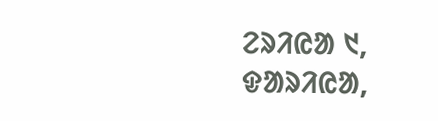ᱮᱨᱤᱭᱟ ᱑, ᱫᱟᱨᱤᱭᱟ,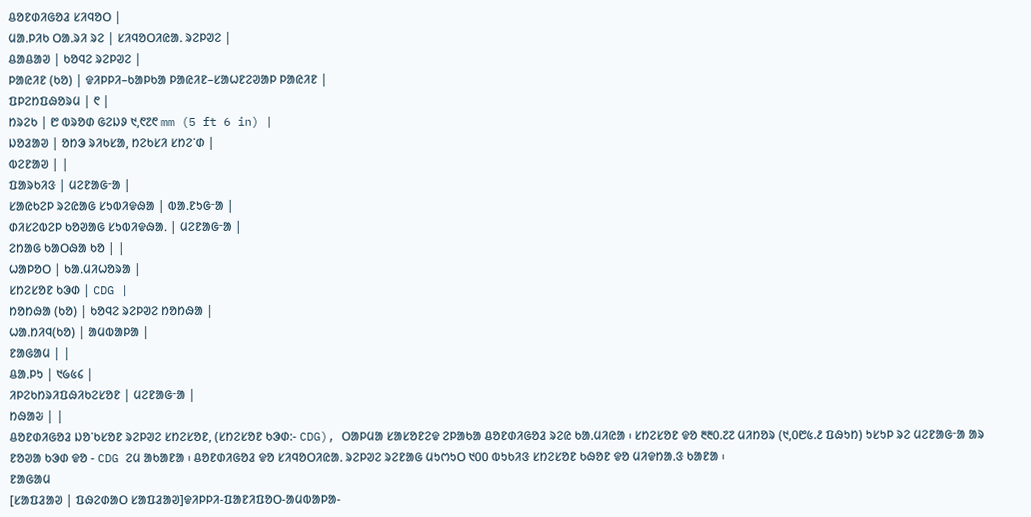ᱪᱚᱱᱰᱤᱜᱚᱲ ᱥᱤᱧᱚᱛ |
ᱢᱟᱹᱞᱤᱠ ᱛᱟᱹᱨᱤ ᱨᱮ | ᱥᱤᱧᱚᱛᱤᱭᱟᱹ ᱨᱮᱞᱣᱮ |
ᱪᱟᱪᱟᱣ | ᱠᱚᱧᱮ ᱨᱮᱞᱣᱮ |
ᱞᱟᱭᱤᱱ (ᱠᱚ) | ᱫᱤᱞᱞᱤ–ᱠᱟᱞᱠᱟ ᱞᱟᱭᱤᱱ–ᱥᱟᱦᱱᱮᱣᱟᱞ ᱞᱟᱭᱤᱱ |
ᱯᱞᱮᱴᱯᱷᱚᱨᱢ | ᱖ |
ᱴᱨᱮᱠ | ᱘ ᱵᱨᱚᱰ ᱜᱮᱡᱽ ᱑,᱖᱗᱖ mm (5 ft 6 in) |
ᱡᱚᱲᱟᱣ | ᱚᱴᱳ ᱨᱤᱠᱥᱟ, ᱴᱮᱠᱥᱤ ᱥᱴᱮᱸᱰ |
ᱵᱮᱱᱟᱣ | |
ᱯᱟᱨᱠᱤᱝ | ᱢᱮᱱᱟᱜᱼᱟ |
ᱥᱟᱭᱠᱮᱞ ᱨᱮᱭᱟᱜ ᱥᱩᱵᱤᱫᱷᱟ | ᱵᱟᱹᱱᱩᱜᱼᱟ |
ᱰᱤᱥᱮᱵᱮᱞ ᱠᱚᱣᱟᱜ ᱥᱩᱵᱤᱫᱷᱟᱹ | ᱢᱮᱱᱟᱜᱼᱟ |
ᱮᱴᱟᱜ ᱠᱟᱛᱷᱟ ᱠᱚ | |
ᱦᱟᱞᱚᱛ | ᱠᱟᱹᱢᱤᱦᱚᱨᱟ |
ᱥᱴᱮᱥᱚᱱ ᱠᱳᱰ | CDG |
ᱴᱚᱴᱷᱟ (ᱠᱚ) | ᱠᱚᱧᱮ ᱨᱮᱞᱣᱮ ᱴᱚᱴᱷᱟ |
ᱦᱟᱹᱴᱤᱧ(ᱠᱚ) | ᱟᱢᱵᱟᱞᱟ |
ᱱᱟᱜᱟᱢ | |
ᱪᱟᱹᱞᱩ | ᱑᱙᱕᱔ |
ᱤᱞᱮᱠᱴᱨᱤᱯᱷᱤᱠᱮᱥᱚᱱ | ᱢᱮᱱᱟᱜᱼᱟ |
ᱴᱷᱟᱶ | |
ᱪᱚᱱᱰᱤᱜᱚᱲ ᱡᱚᱸᱠᱥᱚᱱ ᱨᱮᱞᱣᱮ ᱥᱴᱮᱥᱚᱱ, (ᱥᱴᱮᱥᱚᱱ ᱠᱳᱰ:- CDG), ᱛᱟᱞᱢᱟ ᱥᱟᱥᱚᱱᱮᱫ ᱮᱞᱟᱠᱟ ᱪᱚᱱᱰᱤᱜᱚᱲ ᱨᱮᱭ ᱠᱟᱹᱢᱤᱭᱟ ᱾ ᱥᱴᱮᱥᱚᱱ ᱫᱚ ᱓᱓᱐.᱗᱗ ᱢᱤᱴᱚᱨ (᱑,᱐᱘᱕.᱒ ᱯᱷᱩᱴ) ᱩᱥᱩᱞ ᱨᱮ ᱢᱮᱱᱟᱜᱼᱟ ᱟᱨ ᱱᱚᱣᱟ ᱠᱳᱰ ᱫᱚ - CDG ᱮᱢ ᱟᱠᱟᱱᱟ ᱾ ᱪᱚᱱᱰᱤᱜᱚᱲ ᱫᱚ ᱥᱤᱧᱚᱛᱤᱭᱟᱹ ᱨᱮᱞᱣᱮ ᱨᱮᱱᱟᱜ ᱢᱩᱬᱩᱛ ᱑᱐᱐ ᱵᱩᱠᱤᱝ ᱥᱴᱮᱥᱚᱱ ᱠᱷᱚᱱ ᱫᱚ ᱢᱤᱫᱴᱟᱹᱝ ᱠᱟᱱᱟ ᱾
ᱱᱟᱜᱟᱢ
[ᱥᱟᱯᱲᱟᱣ | ᱯᱷᱮᱰᱟᱛ ᱥᱟᱯᱲᱟᱣ]ᱫᱤᱞᱞᱤ-ᱯᱟᱱᱤᱯᱚᱛ-ᱟᱢᱵᱟᱞᱟ-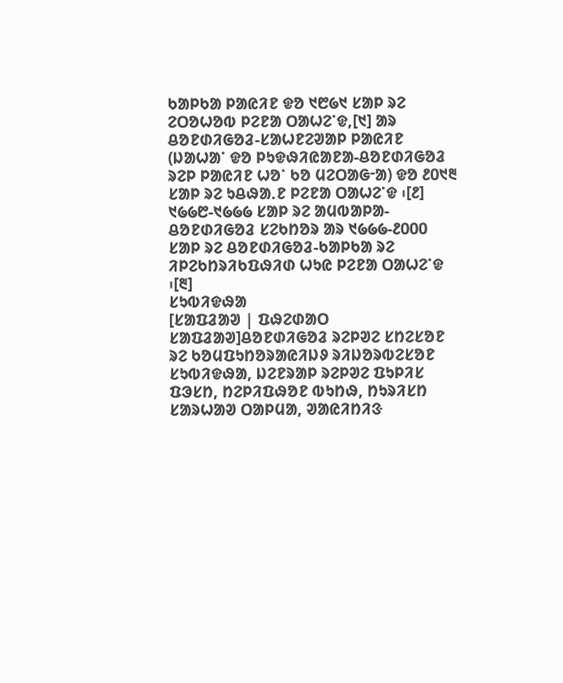ᱠᱟᱞᱠᱟ ᱞᱟᱭᱤᱱ ᱫᱚ ᱑᱘᱙᱑ ᱥᱟᱞ ᱨᱮ ᱮᱛᱚᱦᱚᱵ ᱞᱮᱱᱟ ᱛᱟᱦᱮᱸᱫ,[᱑] ᱟᱨ ᱪᱚᱱᱰᱤᱜᱚᱲ-ᱥᱟᱦᱱᱮᱣᱟᱞ ᱞᱟᱭᱤᱱ (ᱡᱟᱦᱟᱸ ᱫᱚ ᱞᱩᱫᱷᱤᱭᱟᱱᱟ-ᱪᱚᱱᱰᱤᱜᱚᱲ ᱨᱮᱞ ᱞᱟᱭᱤᱱ ᱦᱚᱸ ᱠᱚ ᱢᱮᱛᱟᱜᱼᱟ) ᱫᱚ ᱒᱐᱑᱓ ᱥᱟᱞ ᱨᱮ ᱩᱪᱷᱟᱹᱱ ᱞᱮᱱᱟ ᱛᱟᱦᱮᱸᱫ ᱾[᱒]
᱑᱙᱙᱘-᱑᱙᱙᱙ ᱥᱟᱞ ᱨᱮ ᱟᱢᱵᱟᱞᱟ-ᱪᱚᱱᱰᱤᱜᱚᱲ ᱥᱮᱠᱴᱚᱨ ᱟᱨ ᱑᱙᱙᱙-᱒᱐᱐᱐ ᱥᱟᱞ ᱨᱮ ᱪᱚᱱᱰᱤᱜᱚᱲ-ᱠᱟᱞᱠᱟ ᱨᱮ ᱤᱞᱮᱠᱴᱨᱤᱠᱯᱷᱤᱰ ᱦᱩᱭ ᱞᱮᱱᱟ ᱛᱟᱦᱮᱸᱫ ᱾[᱓]
ᱥᱩᱵᱤᱫᱷᱟ
[ᱥᱟᱯᱲᱟᱣ | ᱯᱷᱮᱰᱟᱛ ᱥᱟᱯᱲᱟᱣ]ᱪᱚᱱᱰᱤᱜᱚᱲ ᱨᱮᱞᱣᱮ ᱥᱴᱮᱥᱚᱱ ᱨᱮ ᱠᱚᱢᱯᱩᱴᱚᱨᱟᱭᱤᱡᱽ ᱨᱤᱡᱚᱨᱵᱮᱥᱚᱱ ᱥᱩᱵᱤᱫᱷᱟ, ᱡᱮᱱᱨᱟᱞ ᱨᱮᱞᱣᱮ ᱯᱩᱞᱤᱥ ᱯᱳᱥᱴ, ᱴᱮᱞᱤᱯᱷᱚᱱ ᱵᱩᱴᱷ, ᱴᱩᱨᱤᱥᱴ ᱥᱟᱨᱦᱟᱣ ᱛᱟᱞᱢᱟ, ᱣᱟᱭᱤᱴᱤᱝ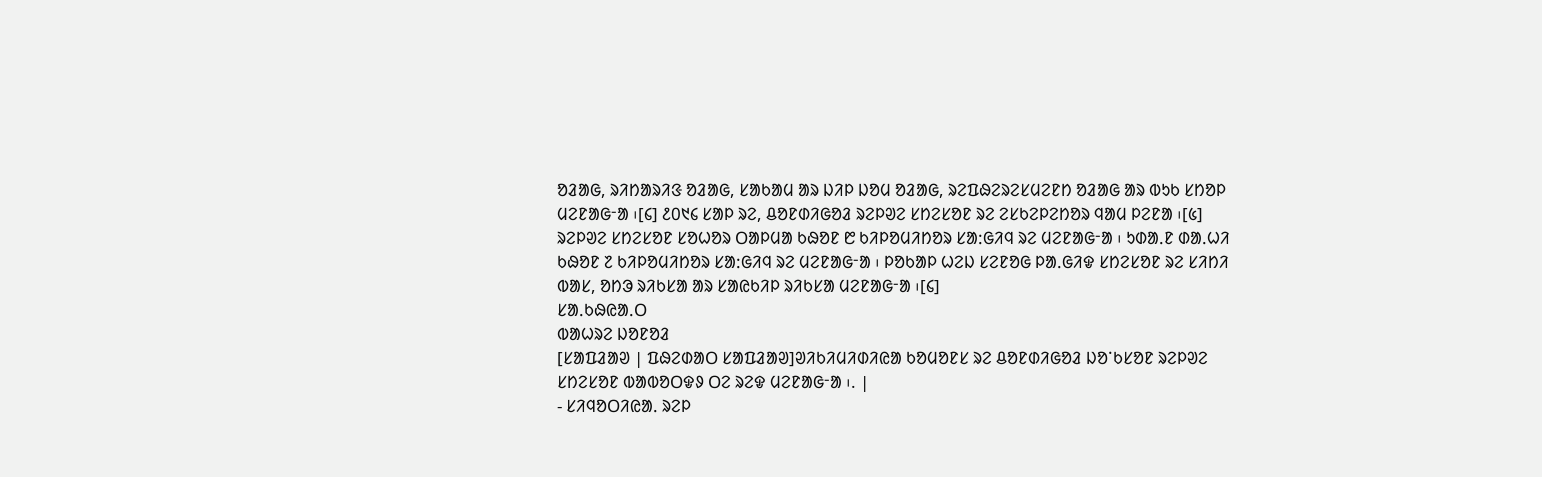ᱚᱲᱟᱜ, ᱨᱤᱴᱟᱨᱤᱝ ᱚᱲᱟᱜ, ᱥᱟᱠᱟᱢ ᱟᱨ ᱡᱤᱞ ᱡᱚᱢ ᱚᱲᱟᱜ, ᱨᱮᱯᱷᱮᱨᱮᱥᱢᱮᱱᱴ ᱚᱲᱟᱜ ᱟᱨ ᱵᱩᱠ ᱥᱴᱚᱞ ᱢᱮᱱᱟᱜᱼᱟ ᱾[᱔] ᱒᱐᱑᱔ ᱥᱟᱞ ᱨᱮ, ᱪᱚᱱᱰᱤᱜᱚᱲ ᱨᱮᱞᱣᱮ ᱥᱴᱮᱥᱚᱱ ᱨᱮ ᱮᱥᱠᱮᱞᱮᱴᱚᱨ ᱧᱟᱢ ᱞᱮᱱᱟ ᱾[᱕]
ᱨᱮᱞᱣᱮ ᱥᱴᱮᱥᱚᱱ ᱥᱚᱦᱚᱨ ᱛᱟᱞᱢᱟ ᱠᱷᱚᱱ ᱘ ᱠᱤᱞᱚᱢᱤᱴᱚᱨ ᱥᱟᱺᱜᱤᱧ ᱨᱮ ᱢᱮᱱᱟᱜᱼᱟ ᱾ ᱩᱰᱟᱹᱱ ᱰᱟᱹᱦᱤ ᱠᱷᱚᱱ ᱗ ᱠᱤᱞᱚᱢᱤᱴᱚᱨ ᱥᱟᱺᱜᱤᱧ ᱨᱮ ᱢᱮᱱᱟᱜᱼᱟ ᱾ ᱞᱚᱠᱟᱞ ᱦᱮᱡ ᱥᱮᱱᱚᱜ ᱞᱟᱹᱜᱤᱫ ᱥᱴᱮᱥᱚᱱ ᱨᱮ ᱥᱤᱴᱤ ᱵᱟᱥ, ᱚᱴᱳ ᱨᱤᱠᱥᱟ ᱟᱨ ᱥᱟᱭᱠᱤᱞ ᱨᱤᱠᱥᱟ ᱢᱮᱱᱟᱜᱼᱟ ᱾[᱔]
ᱥᱟᱹᱠᱷᱭᱟᱹᱛ
ᱵᱟᱦᱨᱮ ᱡᱚᱱᱚᱲ
[ᱥᱟᱯᱲᱟᱣ | ᱯᱷᱮᱰᱟᱛ ᱥᱟᱯᱲᱟᱣ]ᱣᱤᱠᱤᱢᱤᱰᱤᱭᱟ ᱠᱚᱢᱚᱱᱥ ᱨᱮ ᱪᱚᱱᱰᱤᱜᱚᱲ ᱡᱚᱸᱠᱥᱚᱱ ᱨᱮᱞᱣᱮ ᱥᱴᱮᱥᱚᱱ ᱵᱟᱵᱚᱛᱫᱽ ᱛᱮ ᱨᱮᱫ ᱢᱮᱱᱟᱜᱼᱟ ᱾. |
- ᱥᱤᱧᱚᱛᱤᱭᱟᱹ ᱨᱮᱞ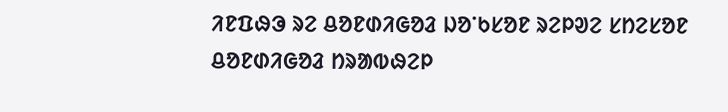ᱤᱱᱯᱷᱳ ᱨᱮ ᱪᱚᱱᱰᱤᱜᱚᱲ ᱡᱚᱸᱠᱥᱚᱱ ᱨᱮᱞᱣᱮ ᱥᱴᱮᱥᱚᱱ
ᱪᱚᱱᱰᱤᱜᱚᱲ ᱴᱨᱟᱵᱷᱮᱞ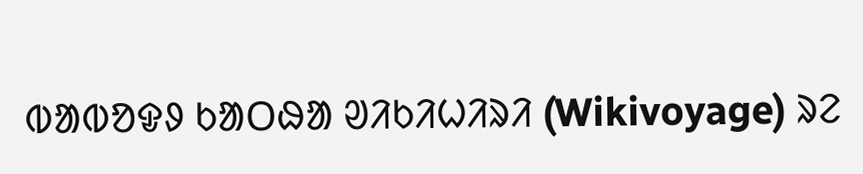ᱵᱟᱵᱚᱫᱽ ᱠᱟᱛᱷᱟ ᱣᱤᱠᱤᱦᱤᱨᱤ (Wikivoyage) ᱨᱮ